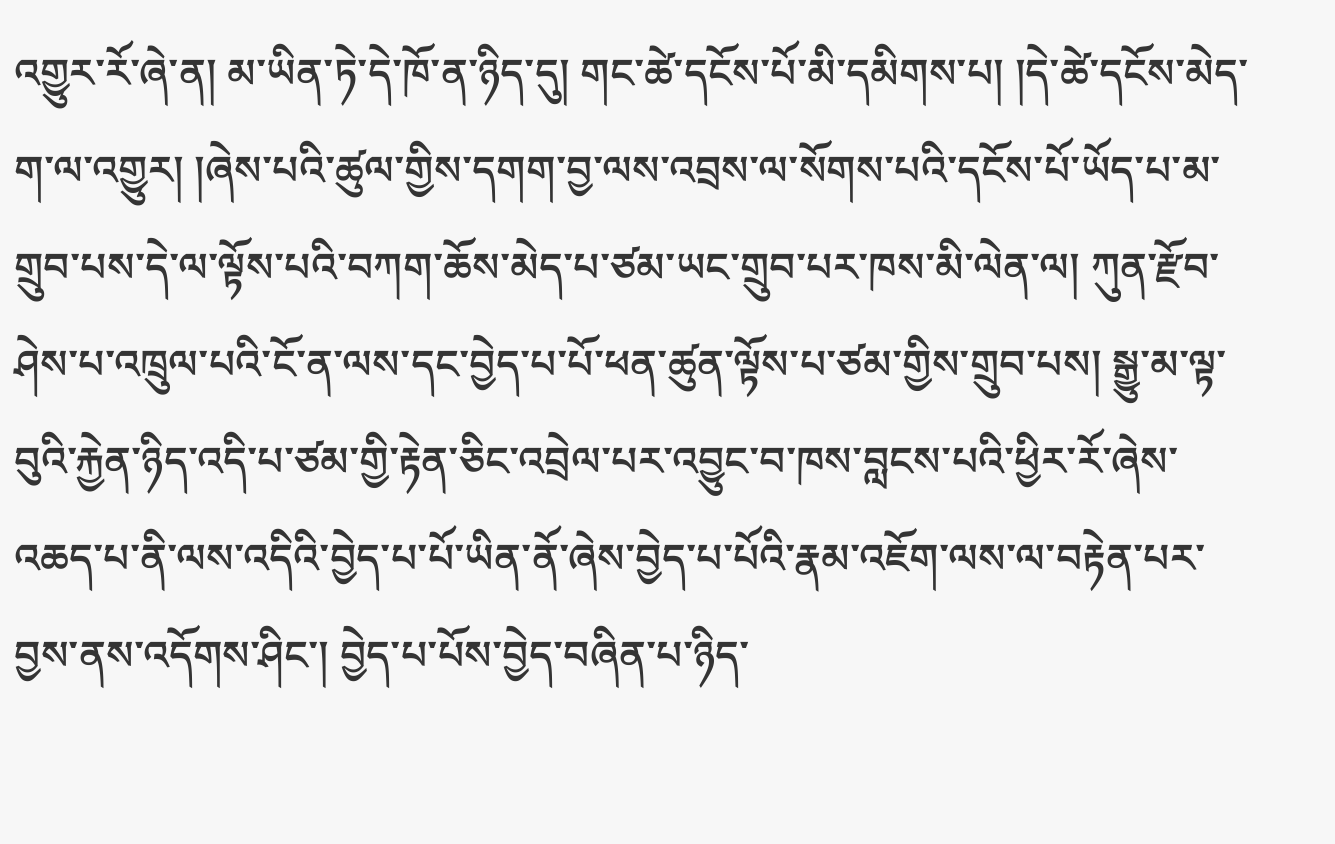འགྱུར་རོ་ཞེ་ན། མ་ཡིན་ཏེ་དེ་ཁོ་ན་ཉིད་དུ། གང་ཚེ་དངོས་པོ་མི་དམིགས་པ། །དེ་ཚེ་དངོས་མེད་ག་ལ་འགྱུར། །ཞེས་པའི་ཚུལ་གྱིས་དགག་བྱ་ལས་འབྲས་ལ་སོགས་པའི་དངོས་པོ་ཡོད་པ་མ་གྲུབ་པས་དེ་ལ་ལྟོས་པའི་བཀག་ཆོས་མེད་པ་ཙམ་ཡང་གྲུབ་པར་ཁས་མི་ལེན་ལ། ཀུན་རྫོབ་ཤེས་པ་འཁྲུལ་པའི་ངོ་ན་ལས་དང་བྱེད་པ་པོ་ཕན་ཚུན་ལྟོས་པ་ཙམ་གྱིས་གྲུབ་པས། སྒྱུ་མ་ལྟ་བུའི་རྐྱེན་ཉིད་འདི་པ་ཙམ་གྱི་རྟེན་ཅིང་འབྲེལ་པར་འབྱུང་བ་ཁས་བླངས་པའི་ཕྱིར་རོ་ཞེས་འཆད་པ་ནི་ལས་འདིའི་བྱེད་པ་པོ་ཡིན་ནོ་ཞེས་བྱེད་པ་པོའི་རྣམ་འཇོག་ལས་ལ་བརྟེན་པར་བྱས་ནས་འདོགས་ཤིང་། བྱེད་པ་པོས་བྱེད་བཞིན་པ་ཉིད་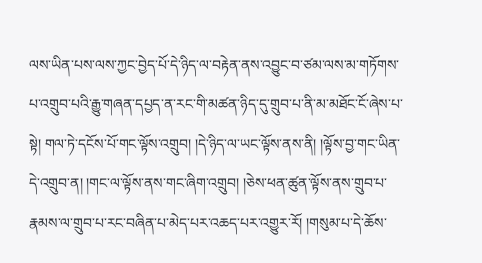ལས་ཡིན་པས་ལས་ཀྱང་བྱེད་པོ་དེ་ཉིད་ལ་བརྟེན་ནས་འབྱུང་བ་ཙམ་ལས་མ་གཏོགས་པ་འགྲུབ་པའི་རྒྱུ་གཞན་དཔྱད་ན་རང་གི་མཚན་ཉིད་དུ་གྲུབ་པ་ནི་མ་མཐོང་ངོ་ཞེས་པ་སྟེ། གལ་ཏེ་དངོས་པོ་གང་ལྟོས་འགྲུབ། །དེ་ཉིད་ལ་ཡང་ལྟོས་ནས་ནི། །ལྟོས་བྱ་གང་ཡིན་དེ་འགྲུབ་ན། །གང་ལ་ལྟོས་ནས་གང་ཞིག་འགྲུབ། །ཅེས་ཕན་ཚུན་ལྟོས་ནས་གྲུབ་པ་རྣམས་ལ་གྲུབ་པ་རང་བཞིན་པ་མེད་པར་འཆད་པར་འགྱུར་རོ། །གསུམ་པ་དེ་ཆོས་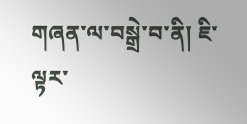གཞན་ལ་བསྒྲེ་བ་ནི། ཇི་ལྟར་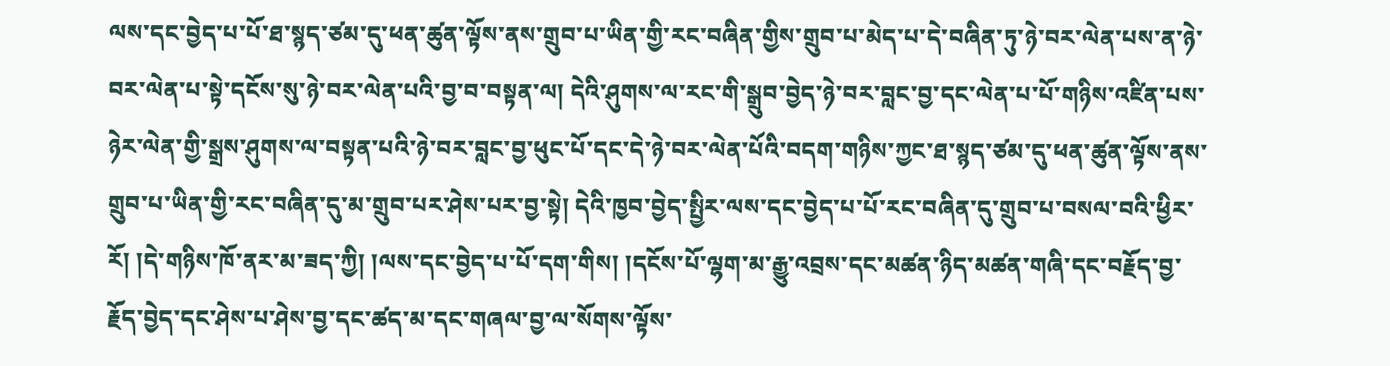ལས་དང་བྱེད་པ་པོ་ཐ་སྙད་ཙམ་དུ་ཕན་ཚུན་ལྟོས་ནས་གྲུབ་པ་ཡིན་གྱི་རང་བཞིན་གྱིས་གྲུབ་པ་མེད་པ་དེ་བཞིན་ཏུ་ཉེ་བར་ལེན་པས་ན་ཉེ་བར་ལེན་པ་སྟེ་དངོས་སུ་ཉེ་བར་ལེན་པའི་བྱ་བ་བསྟན་ལ། དེའི་ཤུགས་ལ་རང་གི་སྒྲུབ་བྱེད་ཉེ་བར་བླང་བྱ་དང་ལེན་པ་པོ་གཉིས་འཛིན་པས་ཉེར་ལེན་གྱི་སྒྲས་ཤུགས་ལ་བསྟན་པའི་ཉེ་བར་བླང་བྱ་ཕུང་པོ་དང་དེ་ཉེ་བར་ལེན་པོའི་བདག་གཉིས་ཀྱང་ཐ་སྙད་ཙམ་དུ་ཕན་ཚུན་ལྟོས་ནས་གྲུབ་པ་ཡིན་གྱི་རང་བཞིན་དུ་མ་གྲུབ་པར་ཤེས་པར་བྱ་སྟེ། དེའི་ཁྱབ་བྱེད་སྤྱིར་ལས་དང་བྱེད་པ་པོ་རང་བཞིན་དུ་གྲུབ་པ་བསལ་བའི་ཕྱིར་རོ། །དེ་གཉིས་ཁོ་ནར་མ་ཟད་ཀྱི། །ལས་དང་བྱེད་པ་པོ་དག་གིས། །དངོས་པོ་ལྷག་མ་རྒྱུ་འབྲས་དང་མཚན་ཉིད་མཚན་གཞི་དང་བརྗོད་བྱ་རྗོད་བྱེད་དང་ཤེས་པ་ཤེས་བྱ་དང་ཚད་མ་དང་གཞལ་བྱ་ལ་སོགས་ལྟོས་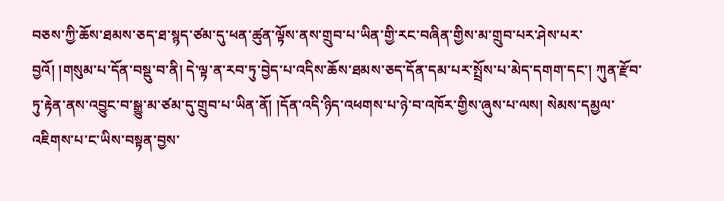བཅས་ཀྱི་ཆོས་ཐམས་ཅད་ཐ་སྙད་ཙམ་དུ་ཕན་ཚུན་ལྟོས་ནས་གྲུབ་པ་ཡིན་གྱི་རང་བཞིན་གྱིས་མ་གྲུབ་པར་ཤེས་པར་བྱའོ། །གསུམ་པ་དོན་བསྡུ་བ་ནི། དེ་ལྟ་ན་རབ་ཏུ་བྱེད་པ་འདིས་ཆོས་ཐམས་ཅད་དོན་དམ་པར་སྤྲོས་པ་མེད་དགག་དང་། ཀུན་རྫོབ་ཏུ་རྟེན་ནས་འབྱུང་བ་སྒྱུ་མ་ཙམ་དུ་གྲུབ་པ་ཡིན་ནོ། །དོན་འདི་ཉིད་འཕགས་པ་ཉེ་བ་འཁོར་གྱིས་ཞུས་པ་ལས། སེམས་དམྱལ་འཇིགས་པ་ང་ཡིས་བསྟན་བྱས་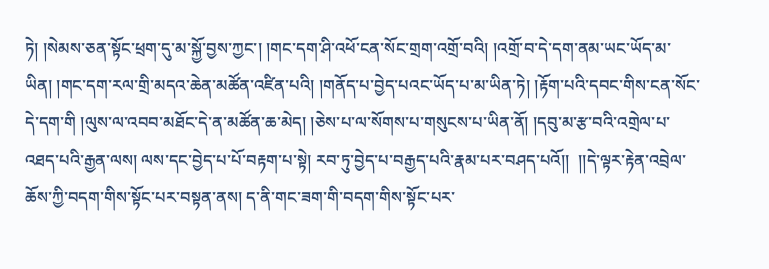ཏེ། །སེམས་ཅན་སྟོང་ཕྲག་དུ་མ་སྐྱོ་བྱས་ཀྱང་། །གང་དག་ཤི་འཕོ་ངན་སོང་གྲག་འགྲོ་བའི། །འགྲོ་བ་དེ་དག་ནམ་ཡང་ཡོད་མ་ཡིན། །གང་དག་རལ་གྲི་མདའ་ཆེན་མཚོན་འཛིན་པའི། །གནོད་པ་བྱེད་པའང་ཡོད་པ་མ་ཡིན་ཏེ། །རྟོག་པའི་དབང་གིས་ངན་སོང་དེ་དག་གི །ལུས་ལ་འབབ་མཐོང་དེ་ན་མཚོན་ཆ་མེད། །ཅེས་པ་ལ་སོགས་པ་གསུངས་པ་ཡིན་ནོ། །དབུ་མ་རྩ་བའི་འགྲེལ་པ་འཐད་པའི་རྒྱན་ལས། ལས་དང་བྱེད་པ་པོ་བརྟག་པ་སྟེ། རབ་ཏུ་བྱེད་པ་བརྒྱད་པའི་རྣམ་པར་བཤད་པའོ།།  །།དེ་ལྟར་རྟེན་འབྲེལ་ཆོས་ཀྱི་བདག་གིས་སྟོང་པར་བསྟན་ནས། ད་ནི་གང་ཟག་གི་བདག་གིས་སྟོང་པར་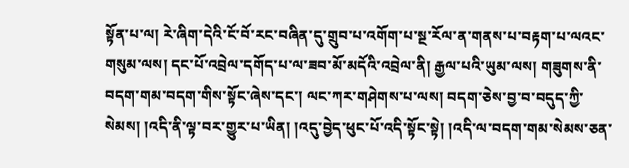སྟོན་པ་ལ། རེ་ཞིག་དེའི་ངོ་བོ་རང་བཞིན་དུ་གྲུབ་པ་འགོག་པ་སྔ་རོལ་ན་གནས་པ་བརྟག་པ་ལའང་གསུམ་ལས། དང་པོ་འབྲེལ་དགོད་པ་ལ་ཟབ་མོ་མདོའི་འབྲེལ་ནི། རྒྱལ་པའི་ཡུམ་ལས། གཟུགས་ནི་བདག་གམ་བདག་གིས་སྟོང་ཞེས་དང་། ལང་ཀར་གཤེགས་པ་ལས། བདག་ཅེས་བྱ་བ་བདུད་ཀྱི་སེམས། །འདི་ནི་ལྟ་བར་གྱུར་པ་ཡིན། །འདུ་བྱེད་ཕུང་པོ་འདི་སྟོང་སྟེ། །འདི་ལ་བདག་གམ་སེམས་ཅན་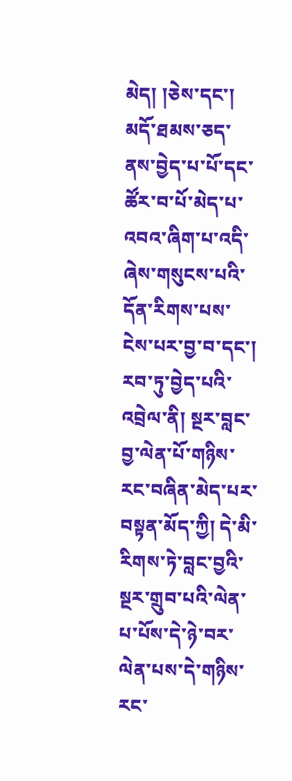མེད། །ཅེས་དང་། མདོ་ཐམས་ཅད་ནས་བྱེད་པ་པོ་དང་ཚོར་བ་པོ་མེད་པ་འབའ་ཞིག་པ་འདི་ཞེས་གསུངས་པའི་དོན་རིགས་པས་ངེས་པར་བྱ་བ་དང་། རབ་ཏུ་བྱེད་པའི་འབྲེལ་ནི། སྔར་བླང་བྱ་ལེན་པོ་གཉིས་རང་བཞིན་མེད་པར་བསྟན་མོད་ཀྱི། དེ་མི་རིགས་ཏེ་བླང་བྱའི་སྔར་གྲུབ་པའི་ལེན་པ་པོས་དེ་ཉེ་བར་ལེན་པས་དེ་གཉིས་རང་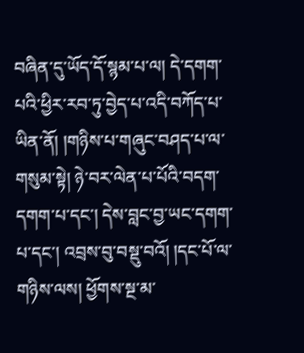བཞིན་དུ་ཡོད་དོ་སྙམ་པ་ལ། དེ་དགག་པའི་ཕྱིར་རབ་ཏུ་བྱེད་པ་འདི་བཀོད་པ་ཡིན་ནོ། །གཉིས་པ་གཞུང་བཤད་པ་ལ་གསུམ་སྟེ། ཉེ་བར་ལེན་པ་པོའི་བདག་དགག་པ་དང་། དེས་བླང་བྱ་ཡང་དགག་པ་དང་། འབྲས་བུ་བསྡུ་བའོ། །དང་པོ་ལ་གཉིས་ལས། ཕྱོགས་སྔ་མ་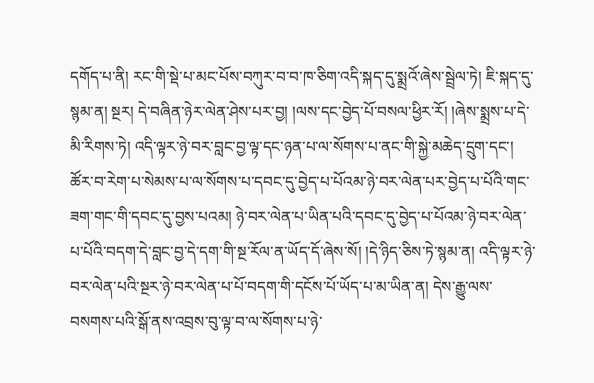དགོད་པ་ནི། རང་གི་སྡེ་པ་མང་པོས་བཀུར་བ་བ་ཁ་ཅིག་འདི་སྐད་དུ་སྨྲའོ་ཞེས་སྦྲེལ་ཏེ། ཇི་སྐད་དུ་སྙམ་ན། སྔར། དེ་བཞིན་ཉེར་ལེན་ཤེས་པར་བྱ། །ལས་དང་བྱེད་པོ་བསལ་ཕྱིར་རོ། །ཞེས་སྨྲས་པ་དེ་མི་རིགས་ཏེ། འདི་ལྟར་ཉེ་བར་བླང་བྱ་ལྟ་དང་ཉན་པ་ལ་སོགས་པ་ནང་གི་སྐྱེ་མཆེད་དྲུག་དང་། ཚོར་བ་རེག་པ་སེམས་པ་ལ་སོགས་པ་དབང་དུ་བྱེད་པ་པོའམ་ཉེ་བར་ལེན་པར་བྱེད་པ་པོའི་གང་ཟག་གང་གི་དབང་དུ་བྱས་པའམ། ཉེ་བར་ལེན་པ་ཡིན་པའི་དབང་དུ་བྱེད་པ་པོའམ་ཉེ་བར་ལེན་པ་པོའི་བདག་དེ་བླང་བྱ་དེ་དག་གི་སྔ་རོལ་ན་ཡོད་དོ་ཞེས་སོ། །དེ་ཉིད་ཅིས་ཏེ་སྙམ་ན། འདི་ལྟར་ཉེ་བར་ལེན་པའི་སྔར་ཉེ་བར་ལེན་པ་པོ་བདག་གི་དངོས་པོ་ཡོད་པ་མ་ཡིན་ན། དེས་རྒྱུ་ལས་བསགས་པའི་སྒོ་ནས་འབྲས་བུ་ལྟ་བ་ལ་སོགས་པ་ཉེ་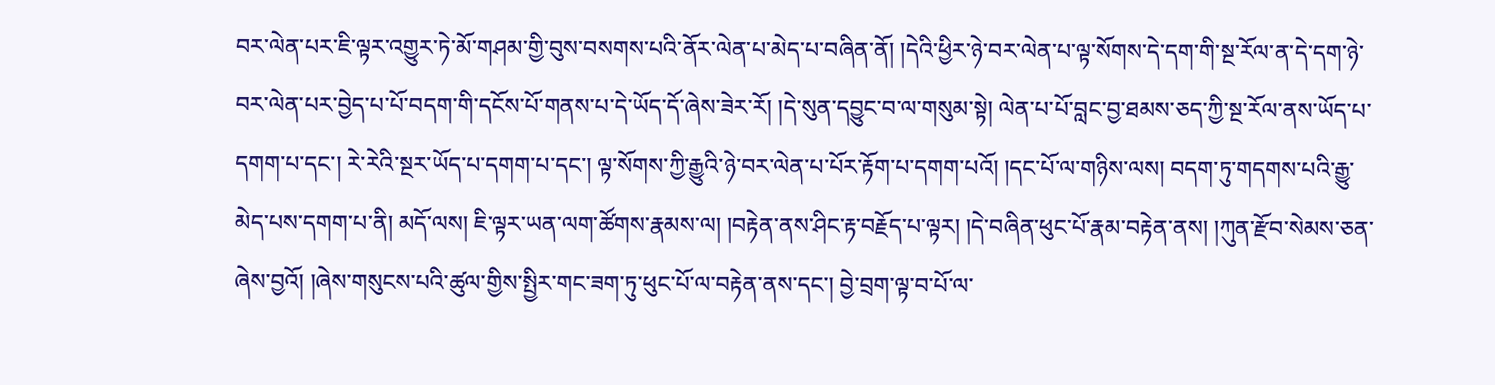བར་ལེན་པར་ཇི་ལྟར་འགྱུར་ཏེ་མོ་གཤམ་གྱི་བུས་བསགས་པའི་ནོར་ལེན་པ་མེད་པ་བཞིན་ནོ། །དེའི་ཕྱིར་ཉེ་བར་ལེན་པ་ལྟ་སོགས་དེ་དག་གི་སྔ་རོལ་ན་དེ་དག་ཉེ་བར་ལེན་པར་བྱེད་པ་པོ་བདག་གི་དངོས་པོ་གནས་པ་དེ་ཡོད་དོ་ཞེས་ཟེར་རོ། །དེ་སུན་དབྱུང་བ་ལ་གསུམ་སྟེ། ལེན་པ་པོ་བླང་བྱ་ཐམས་ཅད་ཀྱི་སྔ་རོལ་ནས་ཡོད་པ་དགག་པ་དང་། རེ་རེའི་སྔར་ཡོད་པ་དགག་པ་དང་། ལྟ་སོགས་ཀྱི་རྒྱུའི་ཉེ་བར་ལེན་པ་པོར་རྟོག་པ་དགག་པའོ། །དང་པོ་ལ་གཉིས་ལས། བདག་ཏུ་གདགས་པའི་རྒྱུ་མེད་པས་དགག་པ་ནི། མདོ་ལས། ཇི་ལྟར་ཡན་ལག་ཚོགས་རྣམས་ལ། །བརྟེན་ནས་ཤིང་རྟ་བརྗོད་པ་ལྟར། །དེ་བཞིན་ཕུང་པོ་རྣམ་བརྟེན་ནས། །ཀུན་རྫོབ་སེམས་ཅན་ཞེས་བྱའོ། །ཞེས་གསུངས་པའི་ཚུལ་གྱིས་སྤྱིར་གང་ཟག་ཏུ་ཕུང་པོ་ལ་བརྟེན་ནས་དང་། བྱེ་བྲག་ལྟ་བ་པོ་ལ་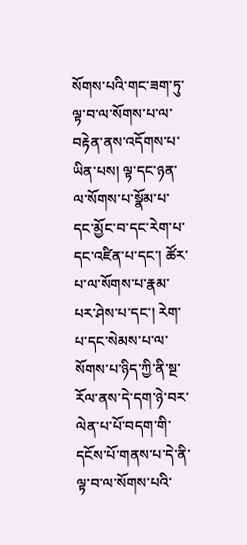སོགས་པའི་གང་ཟག་ཏུ་ལྟ་བ་ལ་སོགས་པ་ལ་བརྟེན་ནས་འདོགས་པ་ཡིན་པས། ལྟ་དང་ཉན་ལ་སོགས་པ་སྣོམ་པ་དང་མྱོང་བ་དང་རེག་པ་དང་འཛིན་པ་དང་། ཚོར་པ་ལ་སོགས་པ་རྣམ་པར་ཤེས་པ་དང་། རེག་པ་དང་སེམས་པ་ལ་སོགས་པ་ཉིད་ཀྱི་ནི་སྔ་རོལ་ནས་དེ་དག་ཉེ་བར་ལེན་པ་པོ་བདག་གི་དངོས་པོ་གནས་པ་དེ་ནི་ལྟ་བ་ལ་སོགས་པའི་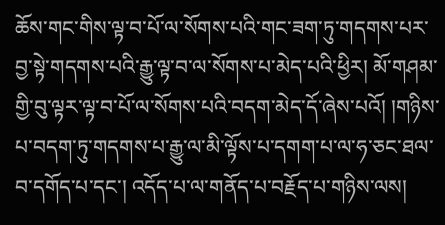ཆོས་གང་གིས་ལྟ་བ་པོ་ལ་སོགས་པའི་གང་ཟག་ཏུ་གདགས་པར་བྱ་སྟེ་གདགས་པའི་རྒྱུ་ལྟ་བ་ལ་སོགས་པ་མེད་པའི་ཕྱིར། མོ་གཤམ་གྱི་བུ་ལྟར་ལྟ་བ་པོ་ལ་སོགས་པའི་བདག་མེད་དོ་ཞེས་པའོ། །གཉིས་པ་བདག་ཏུ་གདགས་པ་རྒྱུ་ལ་མི་ལྟོས་པ་དགག་པ་ལ་ཧ་ཅང་ཐལ་བ་དགོད་པ་དང་། འདོད་པ་ལ་གནོད་པ་བརྗོད་པ་གཉིས་ལས།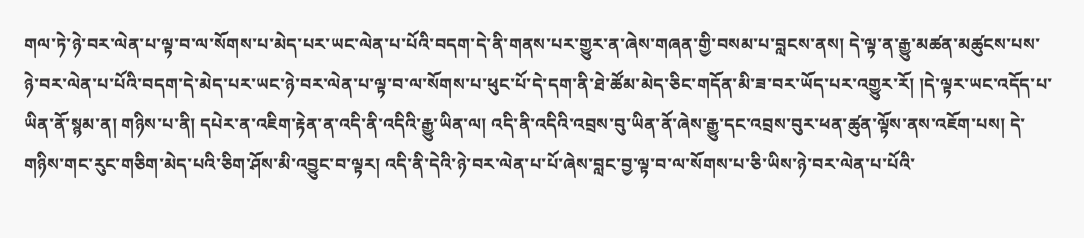གལ་ཏེ་ཉེ་བར་ལེན་པ་ལྟ་བ་ལ་སོགས་པ་མེད་པར་ཡང་ལེན་པ་པོའི་བདག་དེ་ནི་གནས་པར་གྱུར་ན་ཞེས་གཞན་གྱི་བསམ་པ་བླངས་ནས། དེ་ལྟ་ན་རྒྱུ་མཚན་མཚུངས་པས་ཉེ་བར་ལེན་པ་པོའི་བདག་དེ་མེད་པར་ཡང་ཉེ་བར་ལེན་པ་ལྟ་བ་ལ་སོགས་པ་ཕུང་པོ་དེ་དག་ནི་ཐེ་ཚོམ་མེད་ཅིང་གདོན་མི་ཟ་བར་ཡོད་པར་འགྱུར་རོ། །དེ་ལྟར་ཡང་འདོད་པ་ཡིན་ནོ་སྙམ་ན། གཉིས་པ་ནི། དཔེར་ན་འཇིག་རྟེན་ན་འདི་ནི་འདིའི་རྒྱུ་ཡིན་ལ། འདི་ནི་འདིའི་འབྲས་བུ་ཡིན་ནོ་ཞེས་རྒྱུ་དང་འབྲས་བུར་ཕན་ཚུན་ལྟོས་ནས་འཇོག་པས། དེ་གཉིས་གང་རུང་གཅིག་མེད་པའི་ཅིག་ཤོས་མི་འབྱུང་བ་ལྟར། འདི་ནི་དེའི་ཉེ་བར་ལེན་པ་པོ་ཞེས་བླང་བྱ་ལྟ་བ་ལ་སོགས་པ་ཅི་ཡིས་ཉེ་བར་ལེན་པ་པོའི་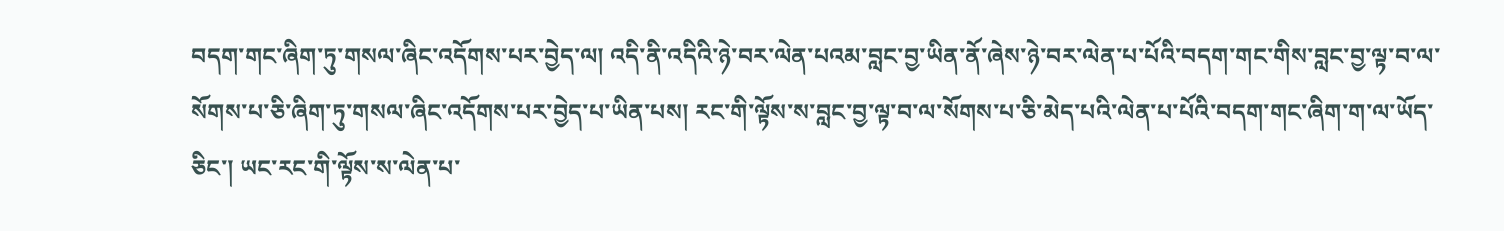བདག་གང་ཞིག་ཏུ་གསལ་ཞིང་འདོགས་པར་བྱེད་ལ། འདི་ནི་འདིའི་ཉེ་བར་ལེན་པའམ་བླང་བྱ་ཡིན་ནོ་ཞེས་ཉེ་བར་ལེན་པ་པོའི་བདག་གང་གིས་བླང་བྱ་ལྟ་བ་ལ་སོགས་པ་ཅི་ཞིག་ཏུ་གསལ་ཞིང་འདོགས་པར་བྱེད་པ་ཡིན་པས། རང་གི་ལྟོས་ས་བླང་བྱ་ལྟ་བ་ལ་སོགས་པ་ཅི་མེད་པའི་ལེན་པ་པོའི་བདག་གང་ཞིག་ག་ལ་ཡོད་ཅིང་། ཡང་རང་གི་ལྟོས་ས་ལེན་པ་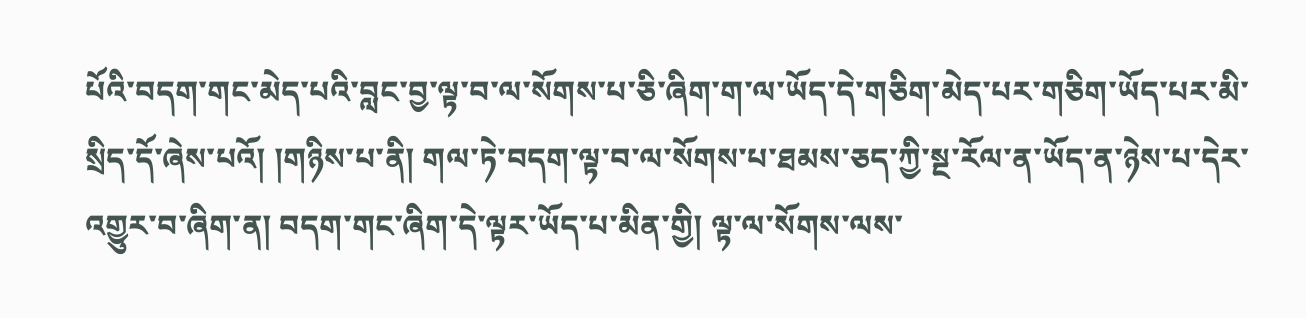པོའི་བདག་གང་མེད་པའི་བླང་བྱ་ལྟ་བ་ལ་སོགས་པ་ཅི་ཞིག་ག་ལ་ཡོད་དེ་གཅིག་མེད་པར་གཅིག་ཡོད་པར་མི་སྲིད་དོ་ཞེས་པའོ། །གཉིས་པ་ནི། གལ་ཏེ་བདག་ལྟ་བ་ལ་སོགས་པ་ཐམས་ཅད་ཀྱི་སྔ་རོལ་ན་ཡོད་ན་ཉེས་པ་དེར་འགྱུར་བ་ཞིག་ན། བདག་གང་ཞིག་དེ་ལྟར་ཡོད་པ་མིན་གྱི། ལྟ་ལ་སོགས་ལས་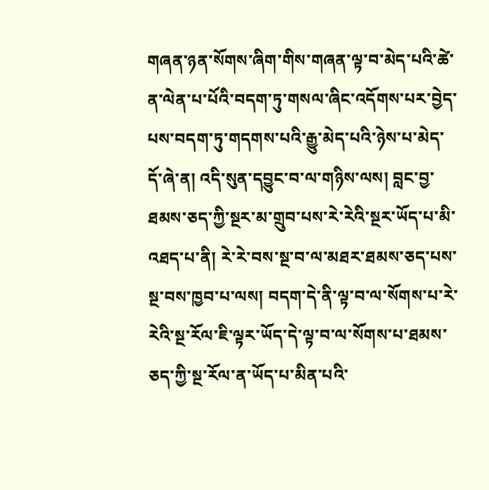གཞན་ཉན་སོགས་ཞིག་གིས་གཞན་ལྟ་བ་མེད་པའི་ཚེ་ན་ལེན་པ་པོའི་བདག་ཏུ་གསལ་ཞིང་འདོགས་པར་བྱེད་པས་བདག་ཏུ་གདགས་པའི་རྒྱུ་མེད་པའི་ཉེས་པ་མེད་དོ་ཞེ་ན། འདི་སུན་དབྱུང་བ་ལ་གཉིས་ལས། བླང་བྱ་ཐམས་ཅད་ཀྱི་སྔར་མ་གྲུབ་པས་རེ་རེའི་སྔར་ཡོད་པ་མི་འཐད་པ་ནི། རེ་རེ་བས་སྔ་བ་ལ་མཐར་ཐམས་ཅད་པས་སྔ་བས་ཁྱབ་པ་ལས། བདག་དེ་ནི་ལྟ་བ་ལ་སོགས་པ་རེ་རེའི་སྔ་རོལ་ཇི་ལྟར་ཡོད་དེ་ལྟ་བ་ལ་སོགས་པ་ཐམས་ཅད་ཀྱི་སྔ་རོལ་ན་ཡོད་པ་མིན་པའི་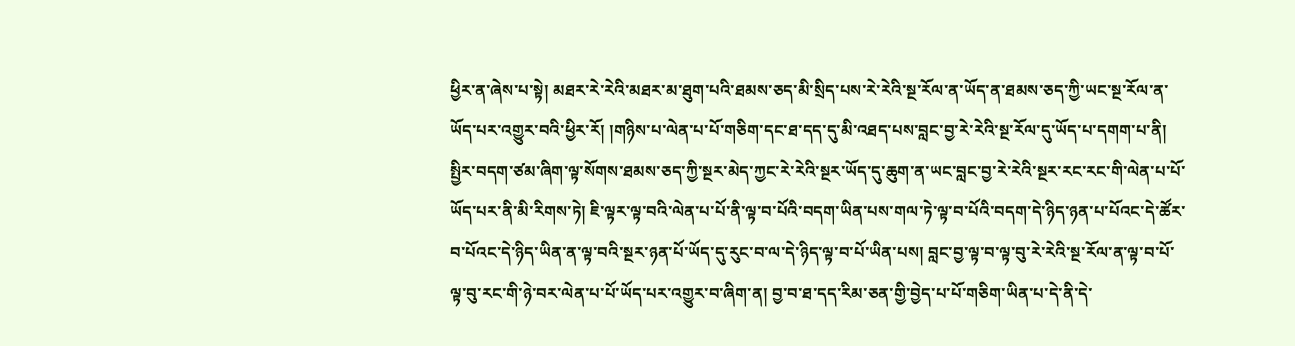ཕྱིར་ན་ཞེས་པ་སྟེ། མཐར་རེ་རེའི་མཐར་མ་ཐུག་པའི་ཐམས་ཅད་མི་སྲིད་པས་རེ་རེའི་སྔ་རོལ་ན་ཡོད་ན་ཐམས་ཅད་ཀྱི་ཡང་སྔ་རོལ་ན་ཡོད་པར་འགྱུར་བའི་ཕྱིར་རོ། །གཉིས་པ་ལེན་པ་པོ་གཅིག་དང་ཐ་དད་དུ་མི་འཐད་པས་བླང་བྱ་རེ་རེའི་སྔ་རོལ་དུ་ཡོད་པ་དགག་པ་ནི། སྤྱིར་བདག་ཙམ་ཞིག་ལྟ་སོགས་ཐམས་ཅད་ཀྱི་སྔར་མེད་ཀྱང་རེ་རེའི་སྔར་ཡོད་དུ་ཆུག་ན་ཡང་བླང་བྱ་རེ་རེའི་སྔར་རང་རང་གི་ལེན་པ་པོ་ཡོད་པར་ནི་མི་རིགས་ཏེ། ཇི་ལྟར་ལྟ་བའི་ལེན་པ་པོ་ནི་ལྟ་བ་པོའི་བདག་ཡིན་པས་གལ་ཏེ་ལྟ་བ་པོའི་བདག་དེ་ཉིད་ཉན་པ་པོའང་དེ་ཚོར་བ་པོའང་དེ་ཉིད་ཡིན་ན་ལྟ་བའི་སྔར་ཉན་པོ་ཡོད་དུ་རུང་བ་ལ་དེ་ཉིད་ལྟ་བ་པོ་ཡིན་པས། བླང་བྱ་ལྟ་བ་ལྟ་བུ་རེ་རེའི་སྔ་རོལ་ན་ལྟ་བ་པོ་ལྟ་བུ་རང་གི་ཉེ་བར་ལེན་པ་པོ་ཡོད་པར་འགྱུར་བ་ཞིག་ན། བྱ་བ་ཐ་དད་རིམ་ཅན་གྱི་བྱེད་པ་པོ་གཅིག་ཡིན་པ་དེ་ནི་དེ་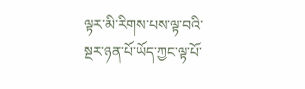ལྟར་མི་རིགས་པས་ལྟ་བའི་སྔར་ཉན་པོ་ཡོད་ཀྱང་ལྟ་པོ་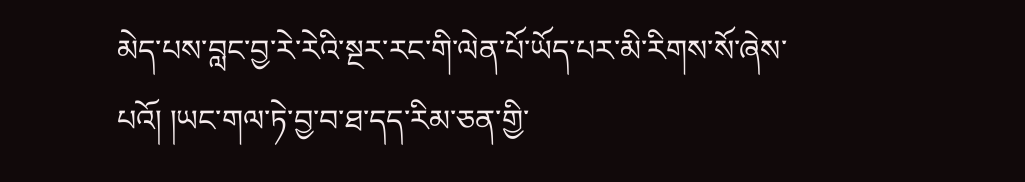མེད་པས་བླང་བྱ་རེ་རེའི་སྔར་རང་གི་ལེན་པོ་ཡོད་པར་མི་རིགས་སོ་ཞེས་པའོ། །ཡང་གལ་ཏེ་བྱ་བ་ཐ་དད་རིམ་ཅན་གྱི་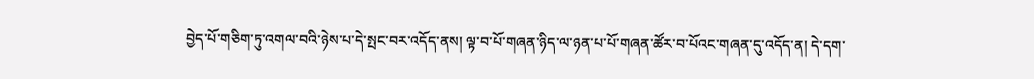བྱེད་པོ་གཅིག་ཏུ་འགལ་བའི་ཉེས་པ་དེ་སྤང་བར་འདོད་ནས། ལྟ་བ་པོ་གཞན་ཉིད་ལ་ཉན་པ་པོ་གཞན་ཚོར་བ་པོའང་གཞན་དུ་འདོད་ན། དེ་དག་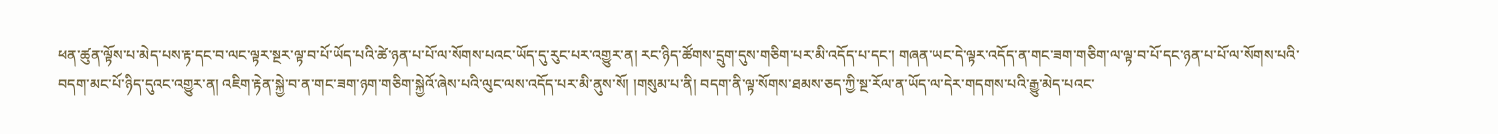ཕན་ཚུན་ལྟོས་པ་མེད་པས་རྟ་དང་བ་ལང་ལྟར་སྔར་ལྟ་བ་པོ་ཡོད་པའི་ཚེ་ཉན་པ་པོ་ལ་སོགས་པའང་ཡོད་དུ་རུང་པར་འགྱུར་ན། རང་ཉིད་ཚོགས་དྲུག་དུས་གཅིག་པར་མི་འདོད་པ་དང་། གཞན་ཡང་དེ་ལྟར་འདོད་ན་གང་ཟག་གཅིག་ལ་ལྟ་བ་པོ་དང་ཉན་པ་པོ་ལ་སོགས་པའི་བདག་མང་པོ་ཉིད་དུའང་འགྱུར་ན། འཇིག་རྟེན་སྐྱེ་བ་ན་གང་ཟག་ཉག་གཅིག་སྐྱེའོ་ཞེས་པའི་ལུང་ལས་འདོད་པར་མི་ནུས་སོ། །གསུམ་པ་ནི། བདག་ནི་ལྟ་སོགས་ཐམས་ཅད་ཀྱི་སྔ་རོལ་ན་ཡོད་ལ་དེར་གདགས་པའི་རྒྱུ་མེད་པའང་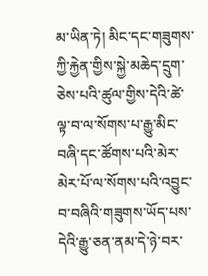མ་ཡིན་ཏེ། མིང་དང་གཟུགས་ཀྱི་རྐྱེན་གྱིས་སྐྱེ་མཆེད་དྲུག་ཅེས་པའི་ཚུལ་གྱིས་དེའི་ཚེ་ལྟ་བ་ལ་སོགས་པ་རྒྱུ་མིང་བཞི་དང་ཚོགས་པའི་མེར་མེར་པོ་ལ་སོགས་པའི་འབྱུང་བ་བཞིའི་གཟུགས་ཡོད་པས་དེའི་རྒྱུ་ཅན་ནམ་དེ་ཉེ་བར་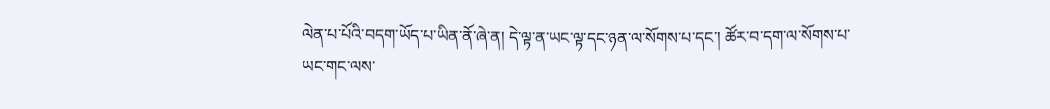ལེན་པ་པོའི་བདག་ཡོད་པ་ཡིན་ནོ་ཞེ་ན། དེ་ལྟ་ན་ཡང་ལྟ་དང་ཉན་ལ་སོགས་པ་དང་། ཚོར་བ་དག་ལ་སོགས་པ་ཡང་གང་ལས་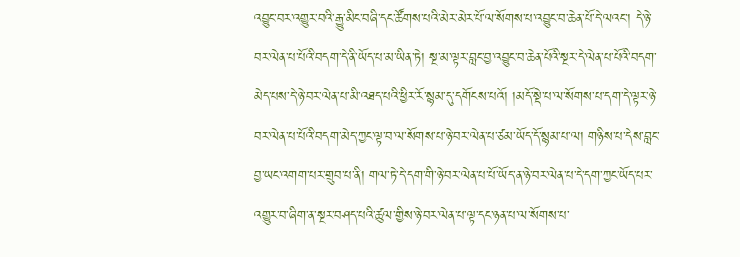འབྱུང་བར་འགྱུར་བའི་རྒྱུ་མིང་བཞི་དང་ཚོགས་པའི་མེར་མེར་པོ་ལ་སོགས་པ་འབྱུང་བ་ཆེན་པོ་དེ་ལའང་། དེ་ཉེ་བར་ལེན་པ་པོའི་བདག་དེ་ནི་ཡོད་པ་མ་ཡིན་ཏེ། སྔ་མ་ལྟར་བླང་བྱ་འབྱུང་བ་ཆེན་པོའི་སྔར་དེ་ལེན་པ་པོའི་བདག་མེད་པས་དེ་ཉེ་བར་ལེན་པ་མི་འཐད་པའི་ཕྱིར་རོ་སྙམ་དུ་དགོངས་པའོ། །མདོ་སྡེ་པ་ལ་སོགས་པ་དག་དེ་ལྟར་ཉེ་བར་ལེན་པ་པོའི་བདག་མེད་ཀྱང་ལྟ་བ་ལ་སོགས་པ་ཉེ་བར་ལེན་པ་ཙམ་ཡོད་དོ་སྙམ་པ་ལ། གཉིས་པ་དེས་བླང་བྱ་ཡང་འགག་པར་གྲུབ་པ་ནི། གལ་ཏེ་དེ་དག་གི་ཉེ་བར་ལེན་པ་པོ་ཡོད་ན་ཉེ་བར་ལེན་པ་དེ་དག་ཀྱང་ཡོད་པར་འགྱུར་བ་ཞིག་ན་སྔར་བཤད་པའི་ཚུལ་གྱིས་ཉེ་བར་ལེན་པ་ལྟ་དང་ཉན་པ་ལ་སོགས་པ་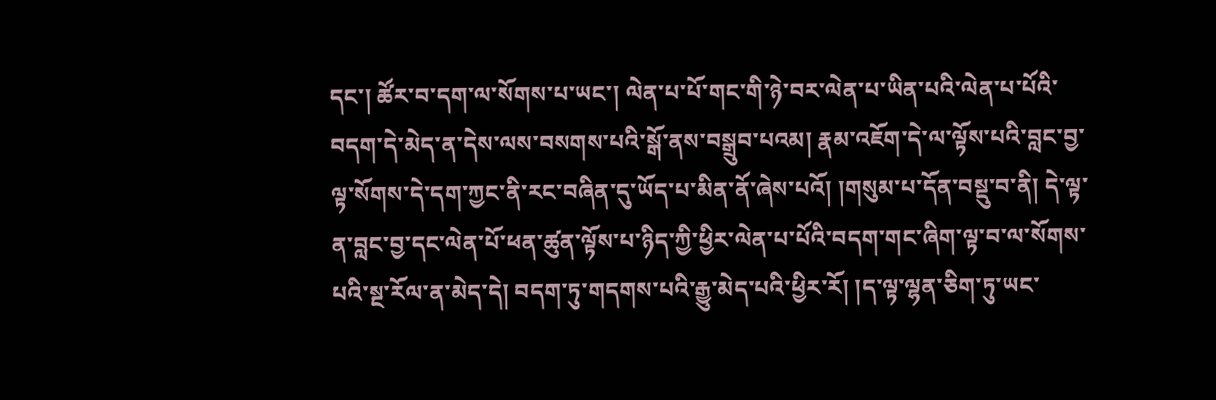དང་། ཚོར་བ་དག་ལ་སོགས་པ་ཡང་། ལེན་པ་པོ་གང་གི་ཉེ་བར་ལེན་པ་ཡིན་པའི་ལེན་པ་པོའི་བདག་དེ་མེད་ན་དེས་ལས་བསགས་པའི་སྒོ་ནས་བསྒྲུབ་པའམ། རྣམ་འཇོག་དེ་ལ་ལྟོས་པའི་བླང་བྱ་ལྟ་སོགས་དེ་དག་ཀྱང་ནི་རང་བཞིན་དུ་ཡོད་པ་མིན་ནོ་ཞེས་པའོ། །གསུམ་པ་དོན་བསྡུ་བ་ནི། དེ་ལྟ་ན་བླང་བྱ་དང་ལེན་པོ་ཕན་ཚུན་ལྟོས་པ་ཉིད་ཀྱི་ཕྱིར་ལེན་པ་པོའི་བདག་གང་ཞིག་ལྟ་བ་ལ་སོགས་པའི་སྔ་རོལ་ན་མེད་དེ། བདག་ཏུ་གདགས་པའི་རྒྱུ་མེད་པའི་ཕྱིར་རོ། །ད་ལྟ་ལྷན་ཅིག་ཏུ་ཡང་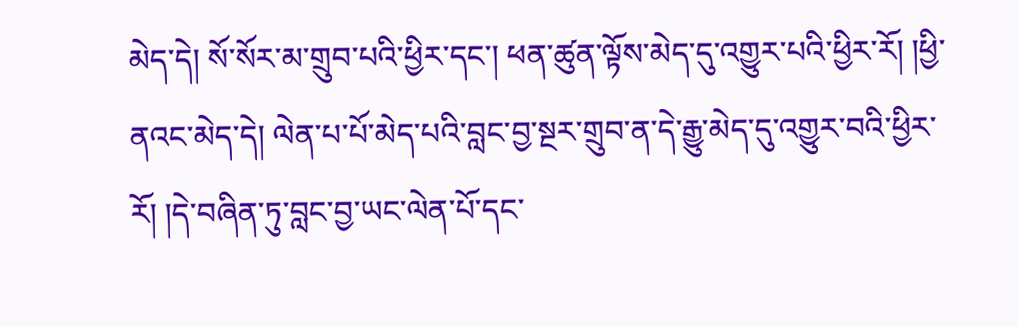མེད་དེ། སོ་སོར་མ་གྲུབ་པའི་ཕྱིར་དང་། ཕན་ཚུན་ལྟོས་མེད་དུ་འགྱུར་པའི་ཕྱིར་རོ། །ཕྱི་ནའང་མེད་དེ། ལེན་པ་པོ་མེད་པའི་བླང་བྱ་སྔར་གྲུབ་ན་དེ་རྒྱུ་མེད་དུ་འགྱུར་བའི་ཕྱིར་རོ། །དེ་བཞིན་ཏུ་བླང་བྱ་ཡང་ལེན་པོ་དང་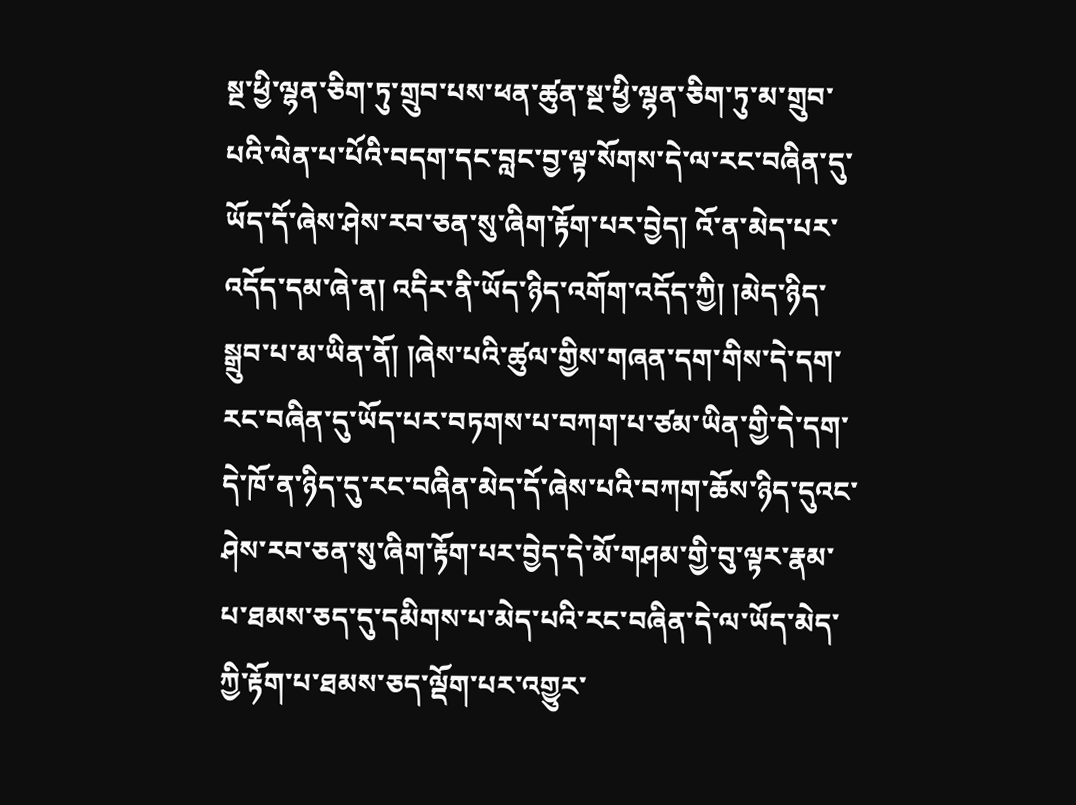སྔ་ཕྱི་ལྷན་ཅིག་ཏུ་གྲུབ་པས་ཕན་ཚུན་སྔ་ཕྱི་ལྷན་ཅིག་ཏུ་མ་གྲུབ་པའི་ལེན་པ་པོའི་བདག་དང་བླང་བྱ་ལྟ་སོགས་དེ་ལ་རང་བཞིན་དུ་ཡོད་དོ་ཞེས་ཤེས་རབ་ཅན་སུ་ཞིག་རྟོག་པར་བྱེད། འོ་ན་མེད་པར་འདོད་དམ་ཞེ་ན། འདིར་ནི་ཡོད་ཉིད་འགོག་འདོད་ཀྱི། །མེད་ཉིད་སྒྲུབ་པ་མ་ཡིན་ནོ། །ཞེས་པའི་ཚུལ་གྱིས་གཞན་དག་གིས་དེ་དག་རང་བཞིན་དུ་ཡོད་པར་བཏགས་པ་བཀག་པ་ཙམ་ཡིན་གྱི་དེ་དག་དེ་ཁོ་ན་ཉིད་དུ་རང་བཞིན་མེད་དོ་ཞེས་པའི་བཀག་ཆོས་ཉིད་དུའང་ཤེས་རབ་ཅན་སུ་ཞིག་རྟོག་པར་བྱེད་དེ་མོ་གཤམ་གྱི་བུ་ལྟར་རྣམ་པ་ཐམས་ཅད་དུ་དམིགས་པ་མེད་པའི་རང་བཞིན་དེ་ལ་ཡོད་མེད་ཀྱི་རྟོག་པ་ཐམས་ཅད་ལྡོག་པར་འགྱུར་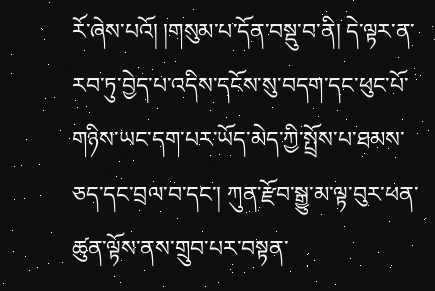རོ་ཞེས་པའོ། །གསུམ་པ་དོན་བསྡུ་བ་ནི། དེ་ལྟར་ན་རབ་ཏུ་བྱེད་པ་འདིས་དངོས་སུ་བདག་དང་ཕུང་པོ་གཉིས་ཡང་དག་པར་ཡོད་མེད་ཀྱི་སྤྲོས་པ་ཐམས་ཅད་དང་བྲལ་བ་དང་། ཀུན་རྫོབ་སྒྱུ་མ་ལྟ་བུར་ཕན་ཚུན་ལྟོས་ནས་གྲུབ་པར་བསྟན་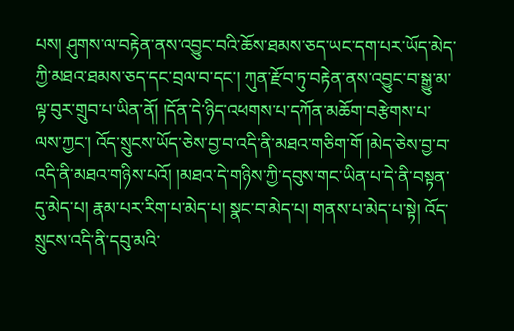པས། ཤུགས་ལ་བརྟེན་ནས་འབྱུང་བའི་ཆོས་ཐམས་ཅད་ཡང་དག་པར་ཡོད་མེད་ཀྱི་མཐའ་ཐམས་ཅད་དང་བྲལ་བ་དང་། ཀུན་རྫོབ་ཏུ་བརྟེན་ནས་འབྱུང་བ་སྒྱུ་མ་ལྟ་བུར་གྲུབ་པ་ཡིན་ནོ། །དོན་དེ་ཉིད་འཕགས་པ་དཀོན་མཆོག་བརྩེགས་པ་ལས་ཀྱང་། འོད་སྲུངས་ཡོད་ཅེས་བྱ་བ་འདི་ནི་མཐའ་གཅིག་གོ །མེད་ཅེས་བྱ་བ་འདི་ནི་མཐའ་གཉིས་པའོ། །མཐའ་དེ་གཉིས་ཀྱི་དབུས་གང་ཡིན་པ་དེ་ནི་བསྟན་དུ་མེད་པ། རྣམ་པར་རིག་པ་མེད་པ། སྣང་བ་མེད་པ། གནས་པ་མེད་པ་སྟེ། འོད་སྲུངས་འདི་ནི་དབུ་མའི་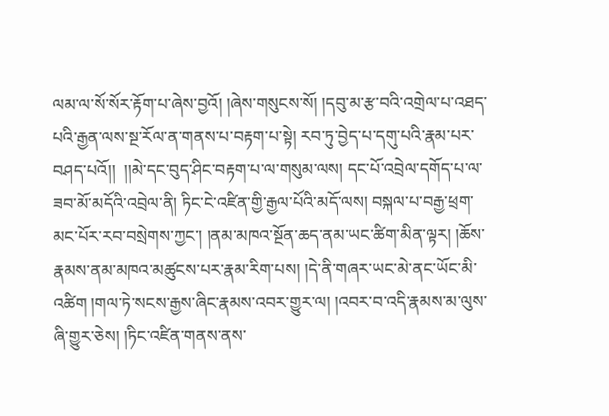ལམ་ལ་སོ་སོར་རྟོག་པ་ཞེས་བྱའོ། །ཞེས་གསུངས་སོ། །དབུ་མ་རྩ་བའི་འགྲེལ་པ་འཐད་པའི་རྒྱན་ལས་སྔ་རོལ་ན་གནས་པ་བརྟག་པ་སྟེ། རབ་ཏུ་བྱེད་པ་དགུ་པའི་རྣམ་པར་བཤད་པའོ།།  །།མེ་དང་བུད་ཤིང་བརྟག་པ་ལ་གསུམ་ལས། དང་པོ་འབྲེལ་དགོད་པ་ལ་ཟབ་མོ་མདོའི་འབྲེལ་ནི། ཏིང་ངེ་འཛིན་གྱི་རྒྱལ་པོའི་མདོ་ལས། བསྐལ་པ་བརྒྱ་ཕྲག་མང་པོར་རབ་བསྲེགས་ཀྱང་། །ནམ་མཁའ་སྔོན་ཆད་ནམ་ཡང་ཚིག་མིན་ལྟར། །ཆོས་རྣམས་ནམ་མཁའ་མཚུངས་པར་རྣམ་རིག་པས། །དེ་ནི་གཞར་ཡང་མེ་ནང་ཡོང་མི་འཚིག །གལ་ཏེ་སངས་རྒྱས་ཞིང་རྣམས་འབར་གྱུར་ལ། །འབར་བ་འདི་རྣམས་མ་ལུས་ཞི་གྱུར་ཅེས། །ཏིང་འཛིན་གནས་ནས་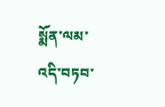སྨོན་ལམ་འདི་བཏབ་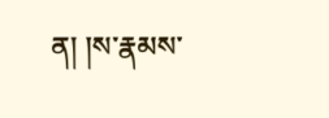ན། །ས་རྣམས་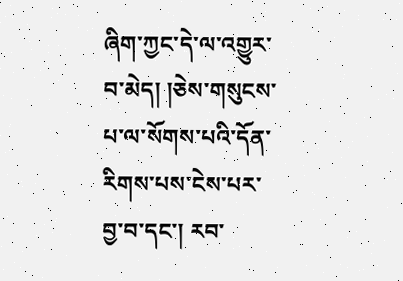ཞིག་ཀྱང་དེ་ལ་འགྱུར་བ་མེད། །ཅེས་གསུངས་པ་ལ་སོགས་པའི་དོན་རིགས་པས་ངེས་པར་བྱ་བ་དང་། རབ་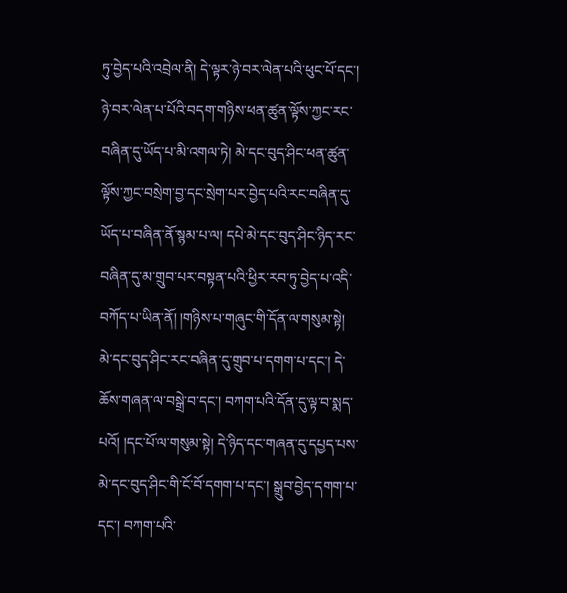ཏུ་བྱེད་པའི་འབྲེལ་ནི། དེ་ལྟར་ཉེ་བར་ལེན་པའི་ཕུང་པོ་དང་། ཉེ་བར་ལེན་པ་པོའི་བདག་གཉིས་ཕན་ཚུན་ལྟོས་ཀྱང་རང་བཞིན་དུ་ཡོད་པ་མི་འགལ་ཏེ། མེ་དང་བུད་ཤིང་ཕན་ཚུན་ལྟོས་ཀྱང་བསྲེག་བྱ་དང་སྲེག་པར་བྱེད་པའི་རང་བཞིན་དུ་ཡོད་པ་བཞིན་ནོ་སྙམ་པ་ལ། དཔེ་མེ་དང་བུད་ཤིང་ཉིད་རང་བཞིན་དུ་མ་གྲུབ་པར་བསྟན་པའི་ཕྱིར་རབ་ཏུ་བྱེད་པ་འདི་བཀོད་པ་ཡིན་ནོ། །གཉིས་པ་གཞུང་གི་དོན་ལ་གསུམ་སྟེ། མེ་དང་བུད་ཤིང་རང་བཞིན་དུ་གྲུབ་པ་དགག་པ་དང་། དེ་ཆོས་གཞན་ལ་བསྒྲེ་བ་དང་། བཀག་པའི་དོན་དུ་ལྟ་བ་སྨད་པའོ། །དང་པོ་ལ་གསུམ་སྟེ། དེ་ཉིད་དང་གཞན་དུ་དཔྱད་པས་མེ་དང་བུད་ཤིང་གི་ངོ་བོ་དགག་པ་དང་། སྒྲུབ་བྱེད་དགག་པ་དང་། བཀག་པའི་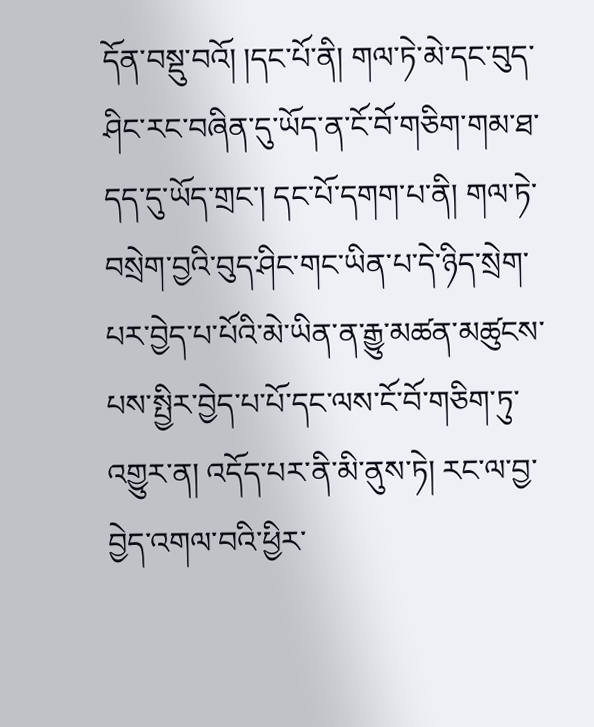དོན་བསྡུ་བའོ། །དང་པོ་ནི། གལ་ཏེ་མེ་དང་བུད་ཤིང་རང་བཞིན་དུ་ཡོད་ན་ངོ་བོ་གཅིག་གམ་ཐ་དད་དུ་ཡོད་གྲང་། དང་པོ་དགག་པ་ནི། གལ་ཏེ་བསྲེག་བྱའི་བུད་ཤིང་གང་ཡིན་པ་དེ་ཉིད་སྲེག་པར་བྱེད་པ་པོའི་མེ་ཡིན་ན་རྒྱུ་མཚན་མཚུངས་པས་སྤྱིར་བྱེད་པ་པོ་དང་ལས་ངོ་བོ་གཅིག་ཏུ་འགྱུར་ན། འདོད་པར་ནི་མི་ནུས་ཏེ། རང་ལ་བྱ་བྱེད་འགལ་བའི་ཕྱིར་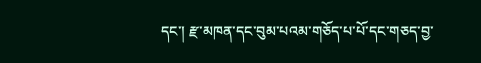དང་། རྫ་མཁན་དང་བུམ་པའམ་གཅོད་པ་པོ་དང་གཅད་བྱ་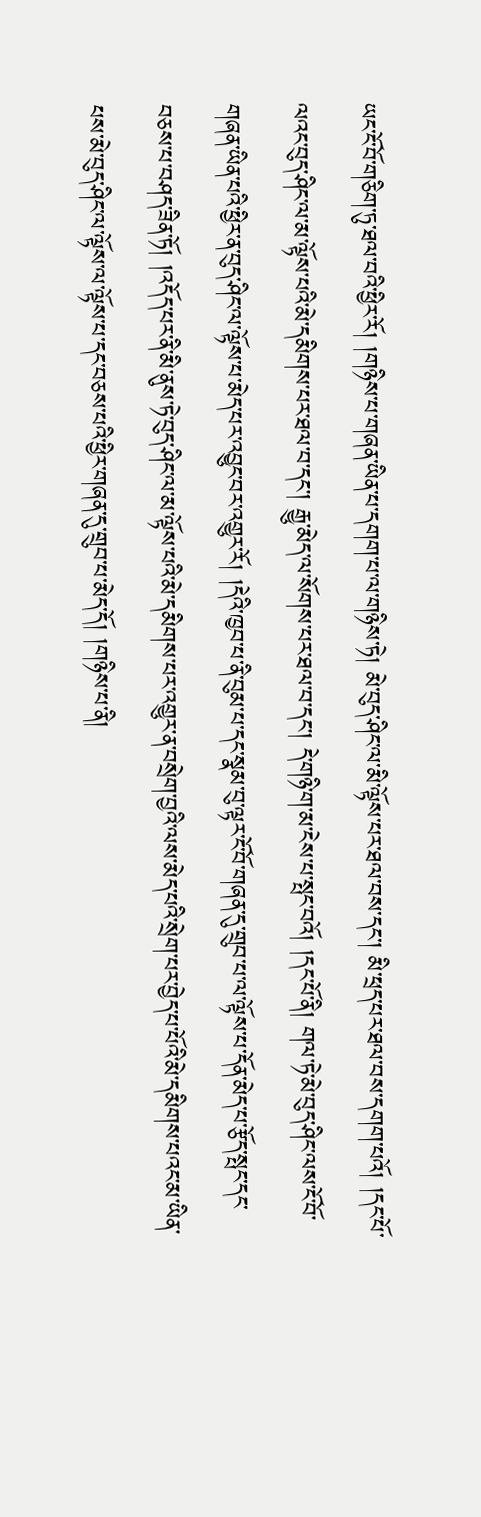ཡང་ངོ་བོ་གཅིག་ཏུ་ཐལ་བའི་ཕྱིར་རོ། །གཉིས་པ་གཞན་ཡིན་པ་དགག་པ་ལ་གཉིས་ཏེ། མེ་བུད་ཤིང་ལ་མི་ལྟོས་པར་ཐལ་བས་དང་། མི་ཕྲད་པར་ཐལ་བས་དགག་པའོ། །དང་པོ་ལའང་བུད་ཤིང་ལ་མ་ལྟོས་པའི་མེ་དམིགས་པར་ཐལ་བ་དང་། རྒྱུ་མེད་ལ་སོགས་པར་ཐལ་བ་དང་། དེ་གཉི་ག་མ་ངེས་པ་སྤང་བའོ། །དང་པོ་ནི། གལ་ཏེ་མེ་བུད་ཤིང་ལས་ངོ་བོ་གཞན་ཡིན་པའི་ཕྱིར་ན་བུད་ཤིང་ལ་ལྟོས་པ་མེད་པར་འབྱུང་བར་འགྱུར་རོ། །དེའི་ཁྱབ་པ་ནི་བུམ་པ་དང་སྣམ་བུ་ལྟར་ངོ་བོ་གཞན་དུ་གྲུབ་པ་ལ་ལྟོས་པ་དོན་མེད་པ་རྩོད་སྤང་དང་བཅས་པ་བཤད་ཟིན་ཏོ། །འདོད་པར་ནི་མི་ནུས་ཏེ་བུད་ཤིང་ལ་མ་ལྟོས་པའི་མེ་དམིགས་པར་འགྱུར་ན་བསྲེག་བྱའི་ལས་མེད་པའི་སྲེག་པར་བྱེད་པ་པོའི་མེ་དམིགས་པའང་མ་ཡིན་པས་མེ་བུད་ཤིང་ལ་ལྟོས་ལ་ལྟོས་པ་དང་བཅས་པའི་ཕྱིར་གཞན་དུ་གྲུབ་པ་མེད་དོ། །གཉིས་པ་ནི།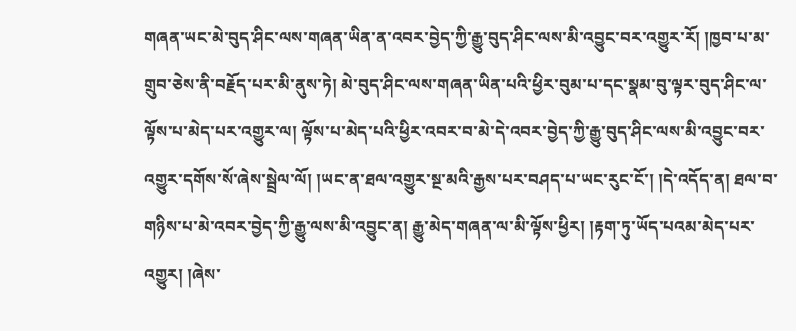གཞན་ཡང་མེ་བུད་ཤིང་ལས་གཞན་ཡིན་ན་འབར་བྱེད་ཀྱི་རྒྱུ་བུད་ཤིང་ལས་མི་འབྱུང་བར་འགྱུར་རོ། །ཁྱབ་པ་མ་གྲུབ་ཅེས་ནི་བརྗོད་པར་མི་ནུས་ཏེ། མེ་བུད་ཤིང་ལས་གཞན་ཡིན་པའི་ཕྱིར་བུམ་པ་དང་སྣམ་བུ་ལྟར་བུད་ཤིང་ལ་ལྟོས་པ་མེད་པར་འགྱུར་ལ། ལྟོས་པ་མེད་པའི་ཕྱིར་འབར་བ་མེ་དེ་འབར་བྱེད་ཀྱི་རྒྱུ་བུད་ཤིང་ལས་མི་འབྱུང་བར་འགྱུར་དགོས་སོ་ཞེས་སྦྲེལ་ལོ། །ཡང་ན་ཐལ་འགྱུར་སྔ་མའི་རྒྱས་པར་བཤད་པ་ཡང་རུང་ངོ་། །དེ་འདོད་ན། ཐལ་བ་གཉིས་པ་མེ་འབར་བྱེད་ཀྱི་རྒྱུ་ལས་མི་འབྱུང་ན། རྒྱུ་མེད་གཞན་ལ་མི་ལྟོས་ཕྱིར། །རྟག་ཏུ་ཡོད་པའམ་མེད་པར་འགྱུར། །ཞེས་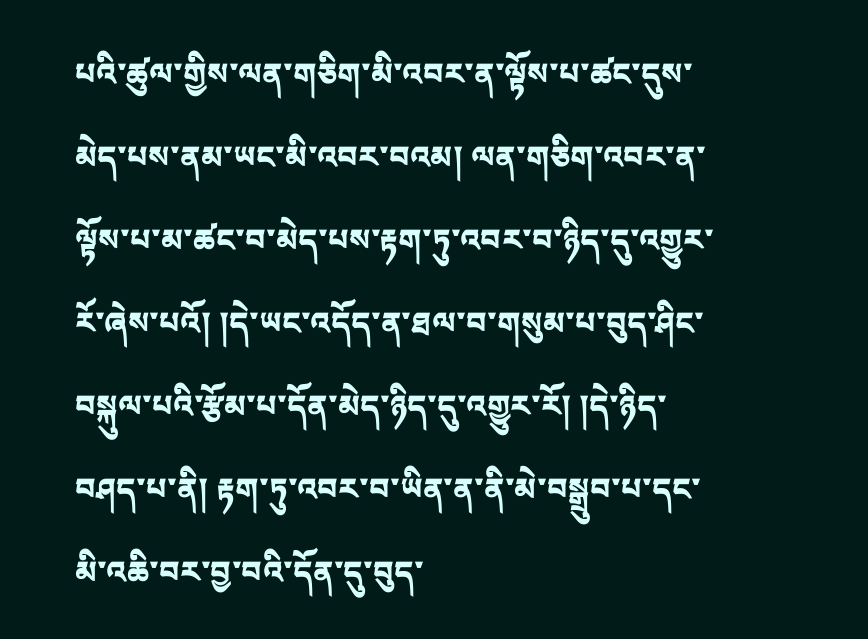པའི་ཚུལ་གྱིས་ལན་གཅིག་མི་འབར་ན་ལྟོས་པ་ཚང་དུས་མེད་པས་ནམ་ཡང་མི་འབར་བའམ། ལན་གཅིག་འབར་ན་ལྟོས་པ་མ་ཚང་བ་མེད་པས་རྟག་ཏུ་འབར་བ་ཉིད་དུ་འགྱུར་རོ་ཞེས་པའོ། །དེ་ཡང་འདོད་ན་ཐལ་བ་གསུམ་པ་བུད་ཤིང་བསྐུལ་པའི་རྩོམ་པ་དོན་མེད་ཉིད་དུ་འགྱུར་རོ། །དེ་ཉིད་བཤད་པ་ནི། རྟག་ཏུ་འབར་བ་ཡིན་ན་ནི་མེ་བསྒྲུབ་པ་དང་མི་འཆི་བར་བྱ་བའི་དོན་དུ་བུད་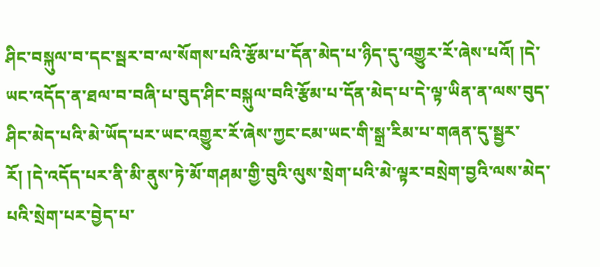ཤིང་བསྐུལ་བ་དང་སྦར་བ་ལ་སོགས་པའི་རྩོམ་པ་དོན་མེད་པ་ཉིད་དུ་འགྱུར་རོ་ཞེས་པའོ། །དེ་ཡང་འདོད་ན་ཐལ་བ་བཞི་པ་བུད་ཤིང་བསྐུལ་བའི་རྩོམ་པ་དོན་མེད་པ་དེ་ལྟ་ཡིན་ན་ལས་བུད་ཤིང་མེད་པའི་མེ་ཡོད་པར་ཡང་འགྱུར་རོ་ཞེས་ཀྱང་ངམ་ཡང་གི་སྒྲ་རིམ་པ་གཞན་དུ་སྦྱར་རོ། །དེ་འདོད་པར་ནི་མི་ནུས་ཏེ་མོ་གཤམ་གྱི་བུའི་ལུས་སྲེག་པའི་མེ་ལྟར་བསྲེག་བྱའི་ལས་མེད་པའི་སྲེག་པར་བྱེད་པ་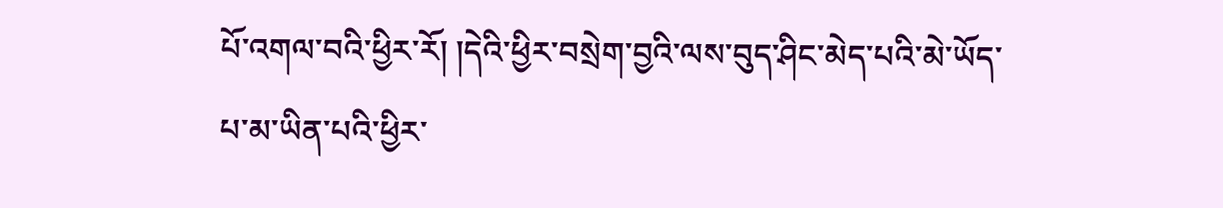པོ་འགལ་བའི་ཕྱིར་རོ། །དེའི་ཕྱིར་བསྲེག་བྱའི་ལས་བུད་ཤིང་མེད་པའི་མེ་ཡོད་པ་མ་ཡིན་པའི་ཕྱིར་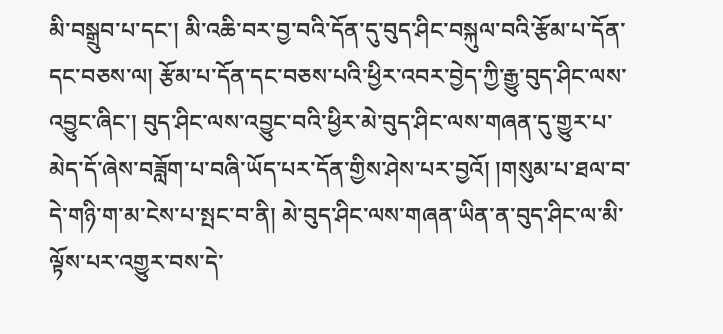མི་བསྒྲུབ་པ་དང་། མི་འཆི་བར་བྱ་བའི་དོན་དུ་བུད་ཤིང་བསྐུལ་བའི་རྩོམ་པ་དོན་དང་བཅས་ལ། རྩོམ་པ་དོན་དང་བཅས་པའི་ཕྱིར་འབར་བྱེད་ཀྱི་རྒྱུ་བུད་ཤིང་ལས་འབྱུང་ཞིང་། བུད་ཤིང་ལས་འབྱུང་བའི་ཕྱིར་མེ་བུད་ཤིང་ལས་གཞན་དུ་གྱུར་པ་མེད་དོ་ཞེས་བཟློག་པ་བཞི་ཡོད་པར་དོན་གྱིས་ཤེས་པར་བྱའོ། །གསུམ་པ་ཐལ་བ་དེ་གཉི་ག་མ་ངེས་པ་སྤང་བ་ནི། མེ་བུད་ཤིང་ལས་གཞན་ཡིན་ན་བུད་ཤིང་ལ་མི་ལྟོས་པར་འགྱུར་བས་དེ་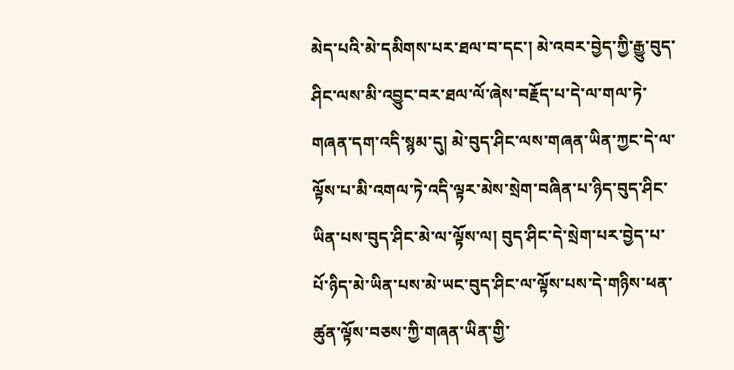མེད་པའི་མེ་དམིགས་པར་ཐལ་བ་དང་། མེ་འབར་བྱེད་ཀྱི་རྒྱུ་བུད་ཤིང་ལས་མི་འབྱུང་བར་ཐལ་ལོ་ཞེས་བརྗོད་པ་དེ་ལ་གལ་ཏེ་གཞན་དག་འདི་སྙམ་དུ། མེ་བུད་ཤིང་ལས་གཞན་ཡིན་ཀྱང་དེ་ལ་ལྟོས་པ་མི་འགལ་ཏེ་འདི་ལྟར་མེས་སྲེག་བཞིན་པ་ཉིད་བུད་ཤིང་ཡིན་པས་བུད་ཤིང་མེ་ལ་ལྟོས་ལ། བུད་ཤིང་དེ་སྲེག་པར་བྱེད་པ་པོ་ཉིད་མེ་ཡིན་པས་མེ་ཡང་བུད་ཤིང་ལ་ལྟོས་པས་དེ་གཉིས་ཕན་ཚུན་ལྟོས་བཅས་ཀྱི་གཞན་ཡིན་གྱི་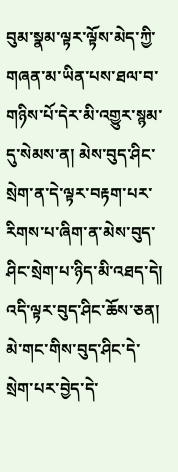བུམ་སྣམ་ལྟར་ལྟོས་མེད་ཀྱི་གཞན་མ་ཡིན་པས་ཐལ་བ་གཉིས་པོ་དེར་མི་འགྱུར་སྙམ་དུ་སེམས་ན། མེས་བུད་ཤིང་སྲེག་ན་དེ་ལྟར་བརྟག་པར་རིགས་པ་ཞིག་ན་མེས་བུད་ཤིང་སྲེག་པ་ཉིད་མི་འཐད་དེ། འདི་ལྟར་བུད་ཤིང་ཆོས་ཅན། མེ་གང་གིས་བུད་ཤིང་དེ་སྲེག་པར་བྱེད་དེ་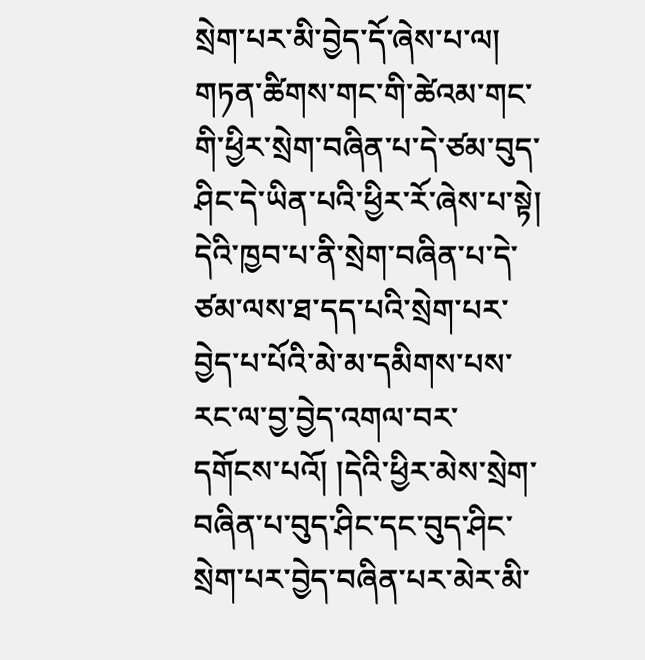སྲེག་པར་མི་བྱེད་དོ་ཞེས་པ་ལ། གཏན་ཚིགས་གང་གི་ཚེའམ་གང་གི་ཕྱིར་སྲེག་བཞིན་པ་དེ་ཙམ་བུད་ཤིང་དེ་ཡིན་པའི་ཕྱིར་རོ་ཞེས་པ་སྟེ། དེའི་ཁྱབ་པ་ནི་སྲེག་བཞིན་པ་དེ་ཙམ་ལས་ཐ་དད་པའི་སྲེག་པར་བྱེད་པ་པོའི་མེ་མ་དམིགས་པས་རང་ལ་བྱ་བྱེད་འགལ་བར་དགོངས་པའོ། །དེའི་ཕྱིར་མེས་སྲེག་བཞིན་པ་བུད་ཤིང་དང་བུད་ཤིང་སྲེག་པར་བྱེད་བཞིན་པར་མེར་མི་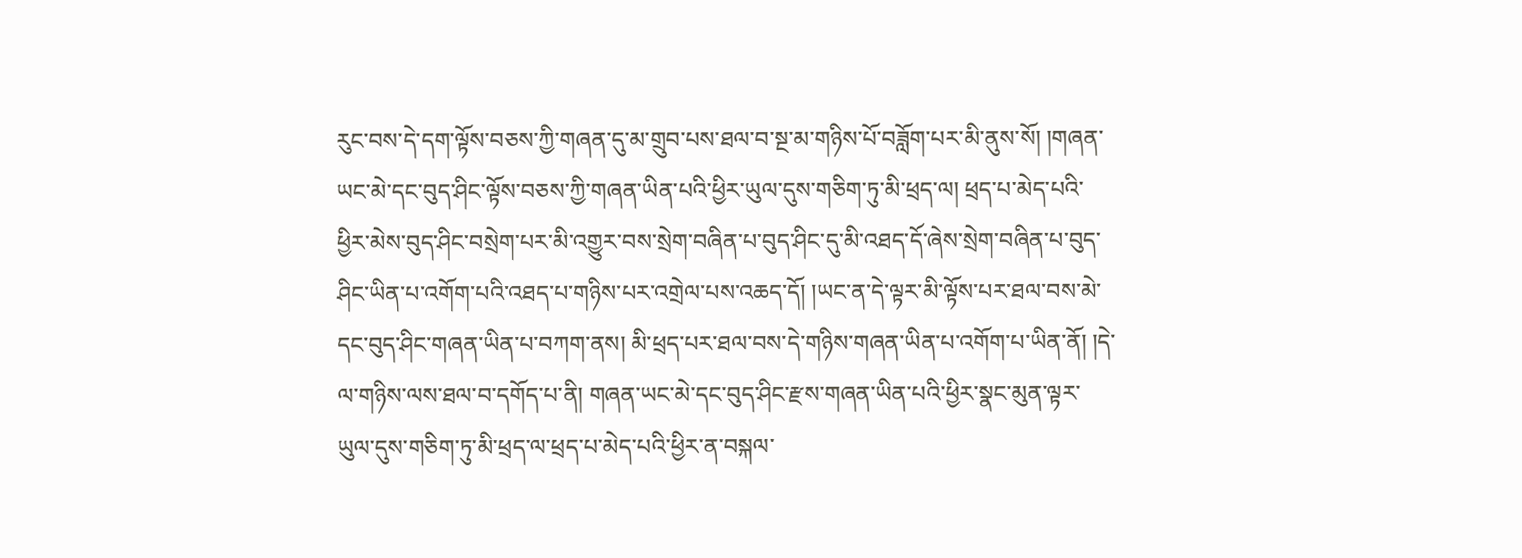རུང་བས་དེ་དག་ལྟོས་བཅས་ཀྱི་གཞན་དུ་མ་གྲུབ་པས་ཐལ་བ་སྔ་མ་གཉིས་པོ་བཟློག་པར་མི་ནུས་སོ། །གཞན་ཡང་མེ་དང་བུད་ཤིང་ལྟོས་བཅས་ཀྱི་གཞན་ཡིན་པའི་ཕྱིར་ཡུལ་དུས་གཅིག་ཏུ་མི་ཕྲད་ལ། ཕྲད་པ་མེད་པའི་ཕྱིར་མེས་བུད་ཤིང་བསྲེག་པར་མི་འགྱུར་བས་སྲེག་བཞིན་པ་བུད་ཤིང་དུ་མི་འཐད་དོ་ཞེས་སྲེག་བཞིན་པ་བུད་ཤིང་ཡིན་པ་འགོག་པའི་འཐད་པ་གཉིས་པར་འགྲེལ་པས་འཆད་དོ། །ཡང་ན་དེ་ལྟར་མི་ལྟོས་པར་ཐལ་བས་མེ་དང་བུད་ཤིང་གཞན་ཡིན་པ་བཀག་ནས། མི་ཕྲད་པར་ཐལ་བས་དེ་གཉིས་གཞན་ཡིན་པ་འགོག་པ་ཡིན་ནོ། །དེ་ལ་གཉིས་ལས་ཐལ་བ་དགོད་པ་ནི། གཞན་ཡང་མེ་དང་བུད་ཤིང་རྫས་གཞན་ཡིན་པའི་ཕྱིར་སྣང་མུན་ལྟར་ཡུལ་དུས་གཅིག་ཏུ་མི་ཕྲད་ལ་ཕྲད་པ་མེད་པའི་ཕྱིར་ན་བསྐལ་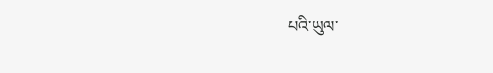པའི་ཡུལ་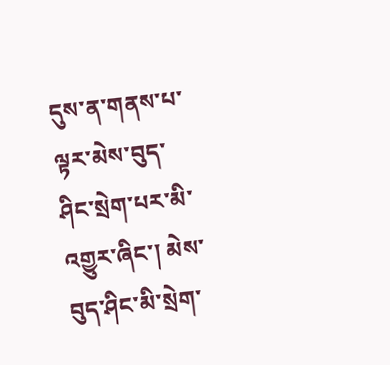དུས་ན་གནས་པ་ལྟར་མེས་བུད་ཤིང་སྲེག་པར་མི་འགྱུར་ཞིང་། མེས་བུད་ཤིང་མི་སྲེག་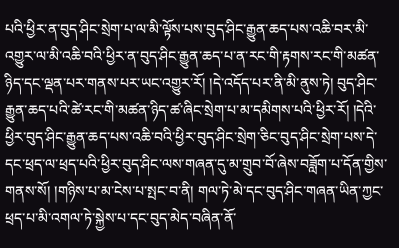པའི་ཕྱིར་ན་བུད་ཤིང་སྲེག་པ་ལ་མི་ལྟོས་པས་བུད་ཤིང་རྒྱུན་ཆད་པས་འཆི་བར་མི་འགྱུར་ལ་མི་འཆི་བའི་ཕྱིར་ན་བུད་ཤིང་རྒྱུན་ཆད་པ་ན་རང་གི་རྟགས་རང་གི་མཚན་ཉིད་དང་ལྡན་པར་གནས་པར་ཡང་འགྱུར་རོ། །དེ་འདོད་པར་ནི་མི་ནུས་ཏེ། བུད་ཤིང་རྒྱུན་ཆད་པའི་ཚེ་རང་གི་མཚན་ཉིད་ཚ་ཞིང་སྲེག་པ་མ་དམིགས་པའི་ཕྱིར་རོ། །དེའི་ཕྱིར་བུད་ཤིང་རྒྱུན་ཆད་པས་འཆི་བའི་ཕྱིར་བུད་ཤིང་སྲེག་ཅིང་བུད་ཤིང་སྲེག་པས་དེ་དང་ཕྲད་ལ་ཕྲད་པའི་ཕྱིར་བུད་ཤིང་ལས་གཞན་དུ་མ་གྲུབ་བོ་ཞེས་བཟློག་པ་དོན་གྱིས་གནས་སོ། །གཉིས་པ་མ་ངེས་པ་སྤང་བ་ནི། གལ་ཏེ་མེ་དང་བུད་ཤིང་གཞན་ཡིན་ཀྱང་ཕྲད་པ་མི་འགལ་ཏེ་སྐྱེས་པ་དང་བུད་མེད་བཞིན་ནོ་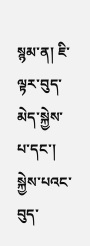སྙམ་ན། ཇི་ལྟར་བུད་མེད་སྐྱེས་པ་དང་། སྐྱེས་པའང་བུད་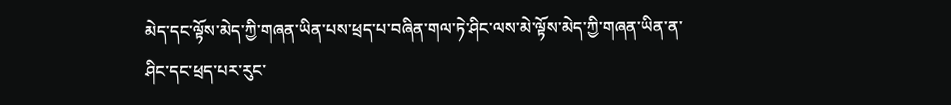མེད་དང་ལྟོས་མེད་ཀྱི་གཞན་ཡིན་པས་ཕྲད་པ་བཞིན་གལ་ཏེ་ཤིང་ལས་མེ་ལྟོས་མེད་ཀྱི་གཞན་ཡིན་ན་ཤིང་དང་ཕྲད་པར་རུང་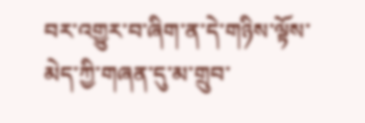བར་འགྱུར་བ་ཞིག་ན་དེ་གཉིས་ལྟོས་མེད་ཀྱི་གཞན་དུ་མ་གྲུབ་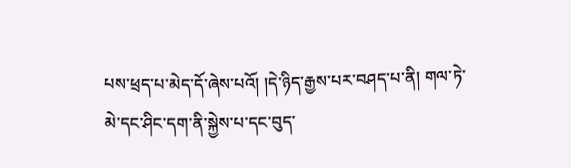པས་ཕྲད་པ་མེད་དོ་ཞེས་པའོ། །དེ་ཉིད་རྒྱས་པར་བཤད་པ་ནི། གལ་ཏེ་མེ་དང་ཤིང་དག་ནི་སྐྱེས་པ་དང་བུད་